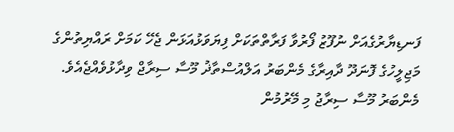ފަނޑިޔާރުގެއަށް ނުފޫޒު ފޯރުވާ ފަރާތްތަކަށް ފިޔަވަޅުއަޅަން ޖެހޭ ކަމަށް ރައްޔިތުންގެ މަޖިލީހުގެ ފޮނަދޫ ދާއިރާގެ މެންބަރު އަލްއުސްތާޛު މޫސާ ސިރާޖް ވިދާޅުވެއްޖެއެވެ.
މެންބަރު މޫސާ ސިރާޖު މި މޭރުމުން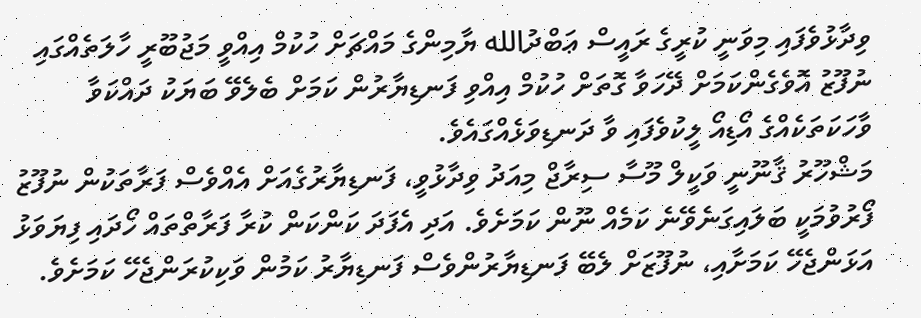ވިދާޅުވެފައި މިވަނީ ކުރީގެ ރައީސް ޢަބްދުالله ޔާމިންގެ މައްޗަށް ހުކުމް އިއްވީ މަޖުބޫރީ ހާލަތެއްގައި ނުފޫޒު އޮވެގެންކަމަށް ދޭހަވާ ގޮތަށް ހުކުމް އިއްވި ފަނޑިޔާރުން ކަމަށް ބެލެވޭ ބަޔަކު ދައްކަވާ ވާހަކަތަކެއްގެ އޯޑިއޯ ލީކުވެފައި ވާ ދަނޑިވަޅެއްގައެވެ.
މަޝްހޫރު ޤާނޫނީ ވަކީލް މޫސާ ސިރާޖް މިއަދު ވިދާޅުވީ، ފަނޑިޔާރުގެއަށް އެއްވެސް ފަރާތަކުން ނުފޫޒު ފޯރުވުމަކީ ބަލައިގަނެވޭނެ ކަމެއް ނޫން ކަމަށެވެ. އަދި އެފަދަ ކަންކަން ކުރާ ފަރާތްތައް ހޯދައި ފިޔަވަޅު އަޅަންޖެހޭ ކަމަށާއި، ނުފޫޒަށް ލެބޭ ފަނޑިޔާރުންވެސް ފަނޑިޔާރު ކަމުން ވަކިކުރަންޖެހޭ ކަމަށެވެ.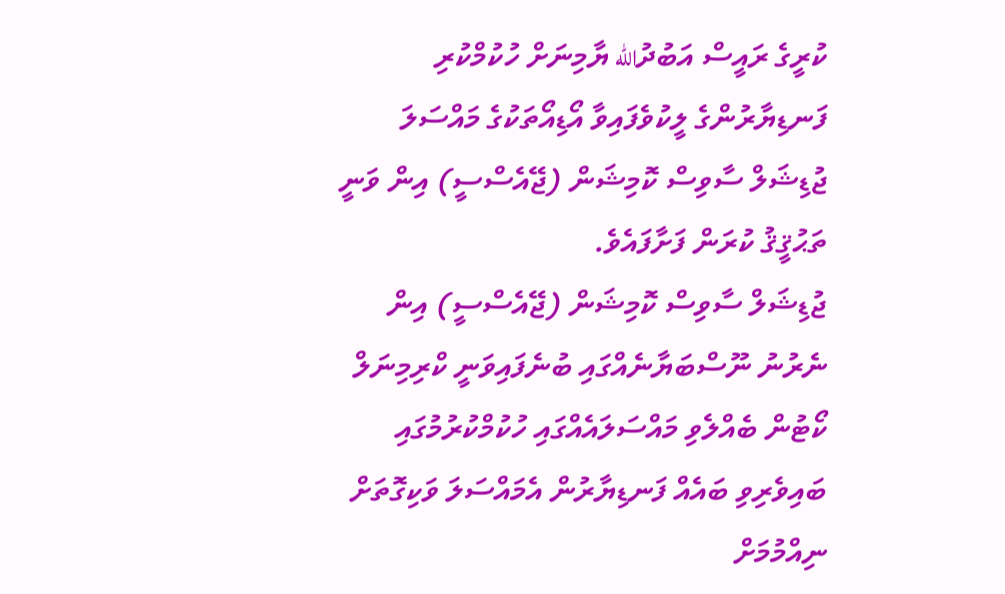ކުރީގެ ރައީސް އަބުދުالله ޔާމިނަށް ހުކުމްކުރި ފަނޑިޔާރުންގެ ލީކުވެފައިވާ އޯޑިއޯތަކުގެ މައްސަލަ ޖުޑިޝަލް ސާވިސް ކޮމިޝަން (ޖޭއެސްސީ) އިން ވަނީ ތަޙުޤީޤު ކުރަން ފަށާފައެވެ.
ޖުޑިޝަލް ސާވިސް ކޮމިޝަން (ޖޭއެސްސީ) އިން ނެރުނު ނޫސްބަޔާނެއްގައި ބުނެފައިވަނީ ކްރިމިނަލް ކޯޓުން ބެއްލެވި މައްސަލައެއްގައި ހުކުމްކުރުމުގައި ބައިވެރިވި ބައެއް ފަނޑިޔާރުން އެމައްސަލަ ވަކިގޮތަށް ނިއްމުމަށް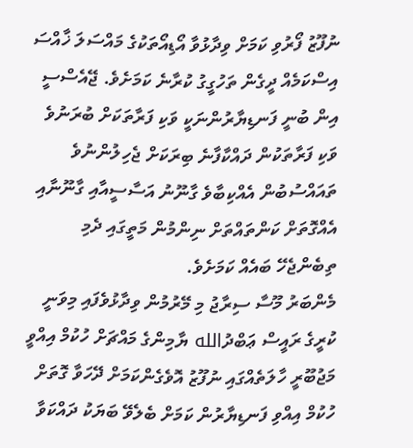ނުފޫޒު ފޯރުވި ކަމަށް ވިދާޅުވާ އޯޑިއޯތަކުގެ މައްސަލަ ޚާއްސަ އިސްކަމެއް ދީގެން ތަހުގީގު ކުރާނެ ކަމަށެވެ. ޖޭއެސްސީ އިން ބުނީ ފަނޑިޔާރުންނަކީ ވަކި ފަރާތަކަށް ބުރަނުވެ ވަކި ފަރާތަކުން ދައްކާފާނެ ބިރަކަށް ޖެހިލުންނުވެ ތައައްސުބުން އެއްކިބާވެ ގާނޫނު އަސާސީއާއި ގާނޫނާއި އެއްގޮތަށް ކަންތައްތަށް ނިންމުން މަތީގައި ދެމި ތިބެންޖެހޭ ބައެއް ކަމަށެވެ.
މެންބަރު މޫސާ ސިރާޖު މި މޭރުމުން ވިދާޅުވެފައި މިވަނީ ކުރީގެ ރައީސް ޢަބްދުالله ޔާމިންގެ މައްޗަށް ހުކުމް އިއްވީ މަޖުބޫރީ ހާލަތެއްގައި ނުފޫޒު އޮވެގެންކަމަށް ދޭހަވާ ގޮތަށް ހުކުމް އިއްވި ފަނޑިޔާރުން ކަމަށް ބެލެވޭ ބަޔަކު ދައްކަވާ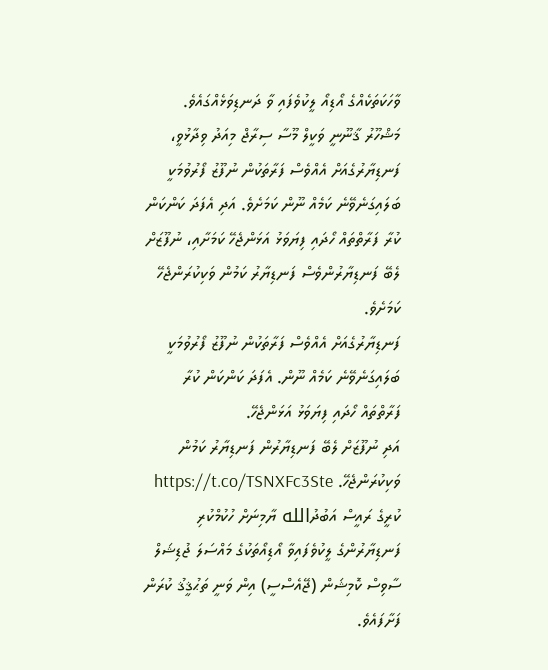ވާހަކަތަކެއްގެ އޯޑިއޯ ލީކުވެފައި ވާ ދަނޑިވަޅެއްގައެވެ.
މަޝްހޫރު ޤާނޫނީ ވަކީލް މޫސާ ސިރާޖް މިއަދު ވިދާޅުވީ، ފަނޑިޔާރުގެއަށް އެއްވެސް ފަރާތަކުން ނުފޫޒު ފޯރުވުމަކީ ބަލައިގަނެވޭނެ ކަމެއް ނޫން ކަމަށެވެ. އަދި އެފަދަ ކަންކަން ކުރާ ފަރާތްތައް ހޯދައި ފިޔަވަޅު އަޅަންޖެހޭ ކަމަށާއި، ނުފޫޒަށް ލެބޭ ފަނޑިޔާރުންވެސް ފަނޑިޔާރު ކަމުން ވަކިކުރަންޖެހޭ ކަމަށެވެ.
ފަނޑިޔާރުގެއަށް އެއްވެސް ފަރާތަކުން ނުފޫޒު ފޯރުވުމަކީ ބަލައިގަނެވޭނެ ކަމެއް ނޫން. އެފަދަ ކަންކަން ކުރާ ފަރާތްތައް ހޯދައި ފިޔަވަޅު އަޅަންޖެހޭ.
އަދި ނުފޫޒަށް ލެބޭ ފަނޑިޔާރުން ފަނޑިޔާރު ކަމުން ވަކިކުރަންޖެހޭ. https://t.co/TSNXFc3Ste
ކުރީގެ ރައީސް އަބުދުالله ޔާމިނަށް ހުކުމްކުރި ފަނޑިޔާރުންގެ ލީކުވެފައިވާ އޯޑިއޯތަކުގެ މައްސަލަ ޖުޑިޝަލް ސާވިސް ކޮމިޝަން (ޖޭއެސްސީ) އިން ވަނީ ތަޙުޤީޤު ކުރަން ފަށާފައެވެ.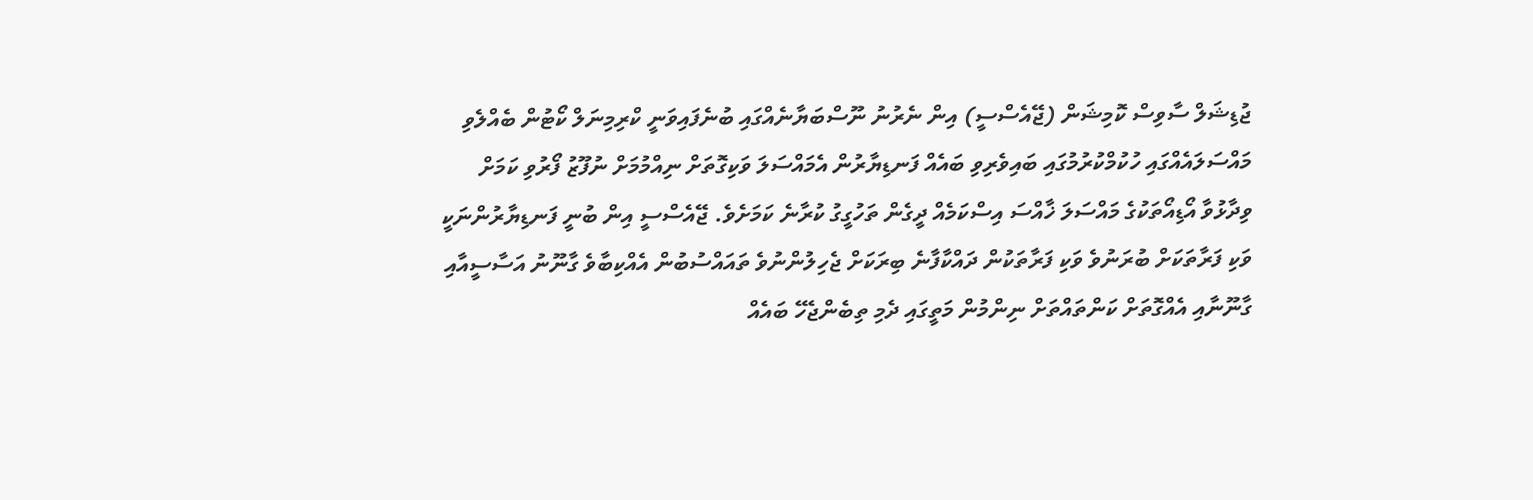ޖުޑިޝަލް ސާވިސް ކޮމިޝަން (ޖޭއެސްސީ) އިން ނެރުނު ނޫސްބަޔާނެއްގައި ބުނެފައިވަނީ ކްރިމިނަލް ކޯޓުން ބެއްލެވި މައްސަލައެއްގައި ހުކުމްކުރުމުގައި ބައިވެރިވި ބައެއް ފަނޑިޔާރުން އެމައްސަލަ ވަކިގޮތަށް ނިއްމުމަށް ނުފޫޒު ފޯރުވި ކަމަށް ވިދާޅުވާ އޯޑިއޯތަކުގެ މައްސަލަ ޚާއްސަ އިސްކަމެއް ދީގެން ތަހުގީގު ކުރާނެ ކަމަށެވެ. ޖޭއެސްސީ އިން ބުނީ ފަނޑިޔާރުންނަކީ ވަކި ފަރާތަކަށް ބުރަނުވެ ވަކި ފަރާތަކުން ދައްކާފާނެ ބިރަކަށް ޖެހިލުންނުވެ ތައައްސުބުން އެއްކިބާވެ ގާނޫނު އަސާސީއާއި ގާނޫނާއި އެއްގޮތަށް ކަންތައްތަށް ނިންމުން މަތީގައި ދެމި ތިބެންޖެހޭ ބައެއް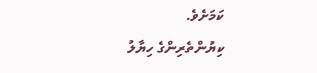ކަމަށެވެ.
ކިޔުންތެރިންގެ ހިޔާލު